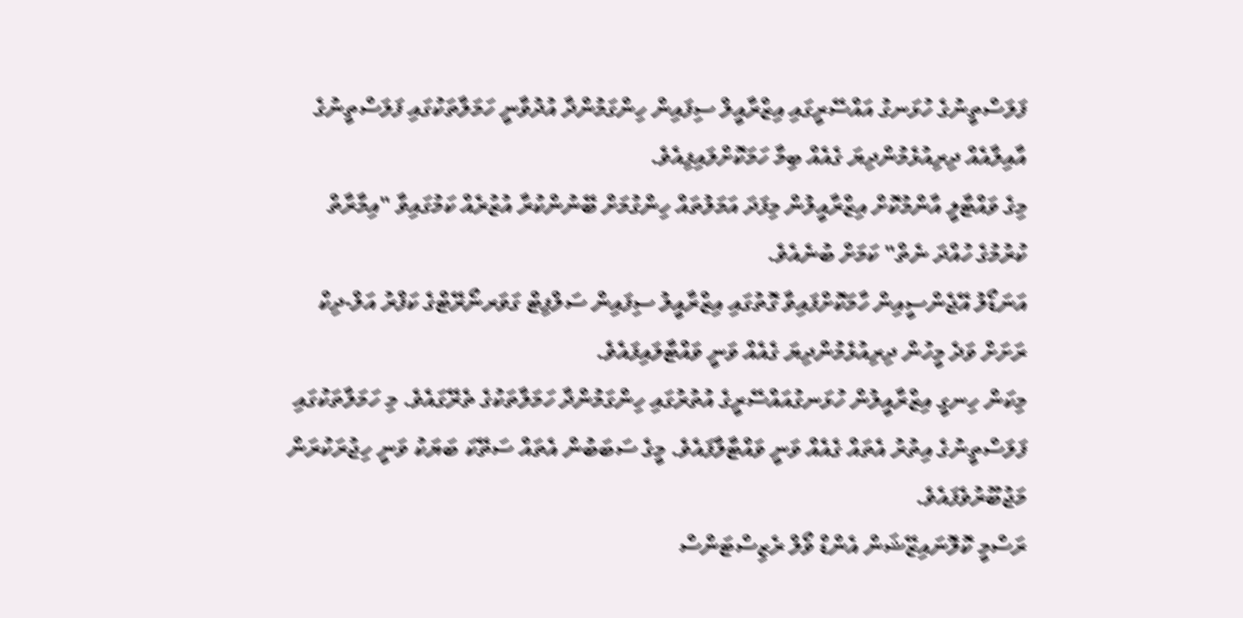ފަލަސްތީނުގެ ހުޅަނގު އައްސޭރީގައި އިޒްރާއީލް ސިފައިން ހިންގަމުންދާ އުދުވާނީ ހަމަލާތަކުގައި ފަލަސްތީނުގެ އާއިލާއެއް ދިރިއުޅެމުންދިޔަ ގެއެއް ބިމާ ހަމަކޮށްލައިފިއެވެ.
މިގެ ވައްޓާލީ އާންމުކޮށް އިޒްރާއީލުން މިފަދަ އަމަލުތައް ހިންގުމަށް ބޭނުންކުރާ އުޒުރެއް ކަމުގައިވާ "އިމާރާތް ކުރުމުގެ ހުއްދަ ނެތް" ކަމަށް ބުނެއެވެ.
އަނަޑޯލު އޭޖެންސީއިން ހާމަކޮށްފައިވާ ގޮތުގައި އިޒްރާއީލު ސިފައިން ސަލްފިޓް ގަވަރނޯރޭޓްގެ ކަފްރު އަލް-ދިކް ރަށަށް ވަދެ މީހުން ދިރިއުޅެމުންދިޔަ ގެއެއް ވަނީ ވައްޓާލައިފައެވެ.
މިކަން ހިނގީ އިޒްރާއީލުން ހުޅަނގުއައްސޭރީގެ އުތުރުގައި ހިންގަމުންދާ ހަމަލާތަކުގެ ތެރޭގައެވެ. މި ހަމަލާތަކުގައި ފަލަސްތީނުގެ އިތުރު އެތައް ގެއެއް ވަނީ ވައްޓާލާފައެވެ. މީގެ ސަބަބުން އެތައް ސަތޭކަ ބަޔަކު ވަނީ ހިޖުރަކުރަން މަޖުބޫރުވެފައެވެ.
ރަސްމީ ކޮލޮނައިޒޭޝަން އެންޑް ވޯލް ރެޒިސްޓަންސް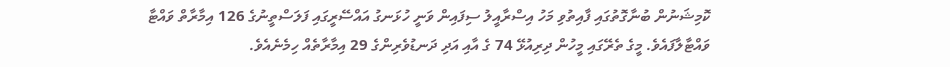ކޮމިޝަނުން ބުނާގޮތުގައި ފާއިތުވި މަހު އިސްރާއީލު ސިފައިން ވަނީ ހުޅަނގު އައްސޭރީގައި ފަލަސްތީނުގެ 126 އިމާރާތް ވައްޓާ ވައްޓާލާފައެވެ. މީގެ ތެރޭގައި މީހުން ދިރިއުޅޭ 74 ގެ އާއި އަދި ދަނޑުވެރިންގެ 29 އިމާރާތެއް ހިމެނެއެވެ.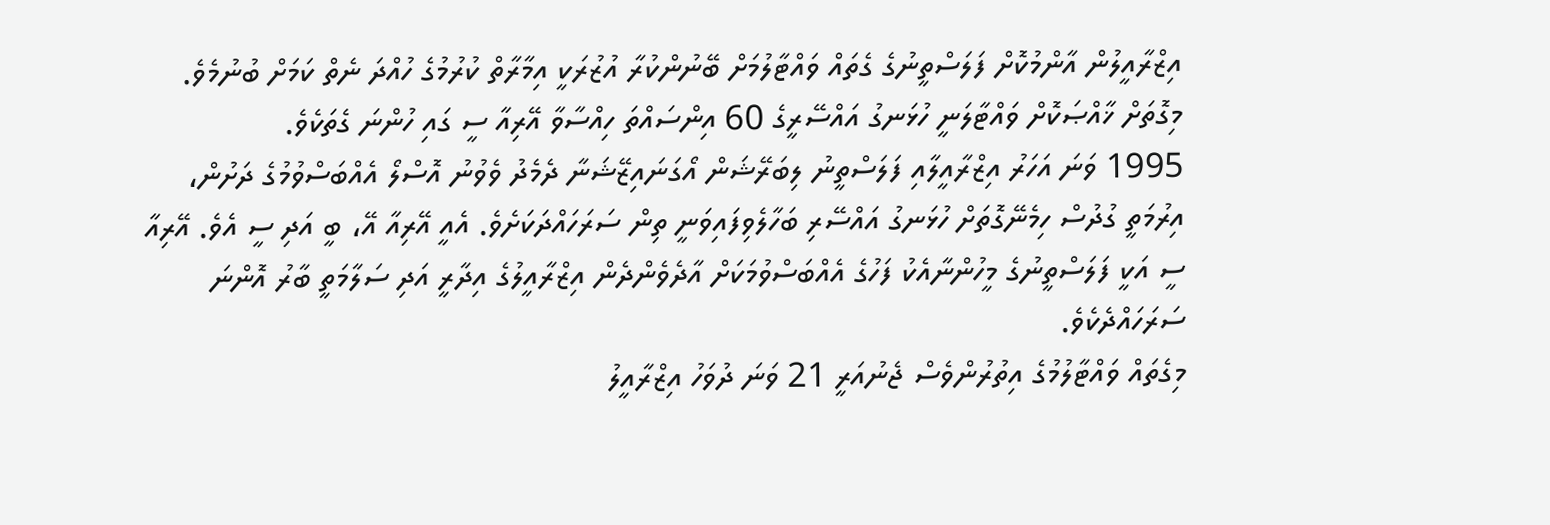އިޒްރާއީލުން އާންމުކޮށް ފަލަސްތީނުގެ ގެތައް ވައްޓާލުމަށް ބޭނުންކުރާ އުޒުރަކީ އިމާރާތް ކުރުމުގެ ހުއްދަ ނެތް ކަމަށް ބުނުމެވެ. މިގޮތަށް ޚާއްޞަކޮށް ވައްޓާލަނީ ހުޅަނގު އައްސޭރީގެ 60 އިންސައްތަ ހިއްސާވާ އޭރިއާ ސީ ގައި ހުންނަ ގެތަކެވެ.
1995 ވަނަ އަހަރު އިޒްރާއީލާއި ފަލަސްތީނު ލިބަރޭޝަން އޯގަނައިޒޭޝަނާ ދެމެދު ވެވުނު އޮސްލޯ އެއްބަސްވުމުގެ ދަށުން، އިރުމަތީ ގުދުސް ހިމެނޭގޮތަށް ހުޅަނގު އައްސޭރި ބަހާލެވިފައިވަނީ ތިން ސަރަހައްދަކަށެވެ. އެއީ އޭރިއާ އޭ، ބީ އަދި ސީ އެވެ. އޭރިއާ ސީ އަކީ ފަލަސްތީނުގެ މީހުންނާއެކު ފަހުގެ އެއްބަސްވުމަކަށް އާދެވެންދެން އިޒްރާއީލުގެ އިދާރީ އަދި ސަލާމަތީ ބާރު އޮންނަ ސަރަހައްދެކެވެ.
މިގެތައް ވައްޓާލުމުގެ އިތުރުންވެސް ޖެނުއަރީ 21 ވަނަ ދުވަހު އިޒްރާއީލު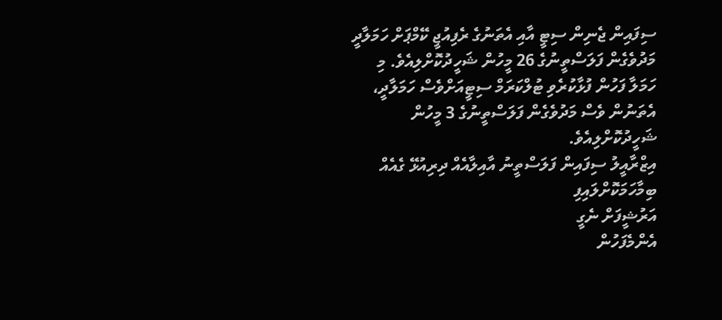ސިފައިން ޖެނިން ސިޓީ އާއި އެތަނުގެ ރެފިއުޖީ ކޭމްޕަށް ހަމަލާދީ މަދުވެގެން ފަލަސްތީނުގެ 26 މީހުން ޝަހީދުކޮށްލިއެވެ. މި ހަމަލާ ފަހުން ފުޅާކުރެވި ޓުލްކަރަމް ސިޓީއަށްވެސް ހަމަލާދީ، އެތަނުން ވެސް މަދުވެގެން ފަލަސްތީނުގެ 3 މީހުން ޝަހީދުކޮށްލިއެވެ.
އިޒްރާއީލު ސިފައިން ފަލަސްތީނު އާއިލާއެއް ދިރިއުޅޭ ގެއެއް ބިމާހަމަކޮށްލައިފި
އަރުޝީފަށް ނެގީ
އެންމެފަހުން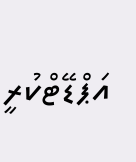އަޕްޑޭޓްކުރީ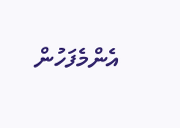އެންމެފަހުން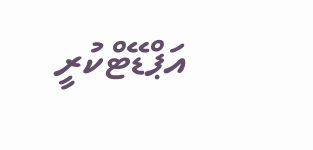އަޕްޑޭޓްކުރީ